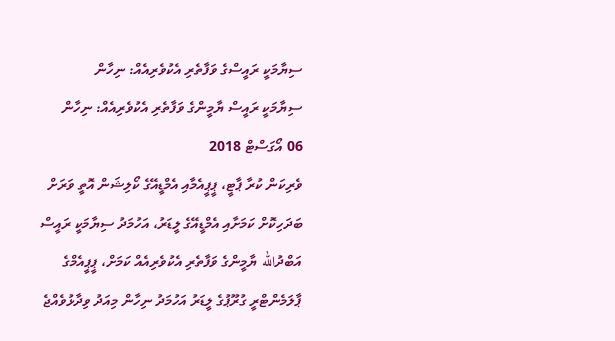ސިޔާމަކީ ރައީސްގެ ވަފާތެރި އެކުވެރިއެއް: ނިހާން
ސިޔާމަކީ ރައީސް ޔާމީންގެ ވަފާތެރި އެކުވެރިއެއް: ނިހާން
06 އޯގަސްޓް 2018
ވެރިކަން ކުރާ ޕާޓީ، ޕީޕީއެމާއި އެމްޑީއޭގެ ކޯލިޝަން އޮތީ ވަރަށް ބަދަހިކޮށް ކަމަށާއި އެމްޑީއޭގެ ލީޑަރު، އަހުމަދު ސިޔާމަކީ ރައީސް އަބްދުالله ޔާމީންގެ ވަފާތެރި އެކުވެރިއެއް ކަމަށް، ޕީޕީއެމްގެ ޕާލަމެންޓްރީ ގުރޫޕުގެ ލީޑަރު އަހުމަދު ނިހާން މިއަދު ވިދާޅުވެއްޖެ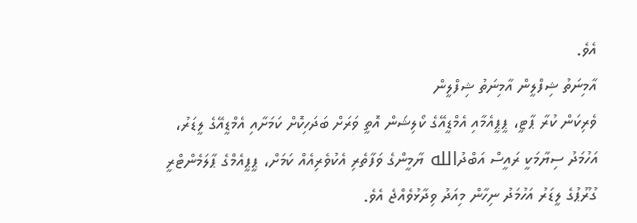އެވެ.
އާމިނަތު ޝިފްލީން އާމިނަތު ޝިފްލީން
ވެރިކަން ކުރާ ޕާޓީ، ޕީޕީއެމާއި އެމްޑީއޭގެ ކޯލިޝަން އޮތީ ވަރަށް ބަދަހިކޮށް ކަމަށާއި އެމްޑީއޭގެ ލީޑަރު، އަހުމަދު ސިޔާމަކީ ރައީސް އަބްދުالله ޔާމީންގެ ވަފާތެރި އެކުވެރިއެއް ކަމަށް، ޕީޕީއެމްގެ ޕާލަމެންޓްރީ ގުރޫޕުގެ ލީޑަރު އަހުމަދު ނިހާން މިއަދު ވިދާޅުވެއްޖެ އެވެ.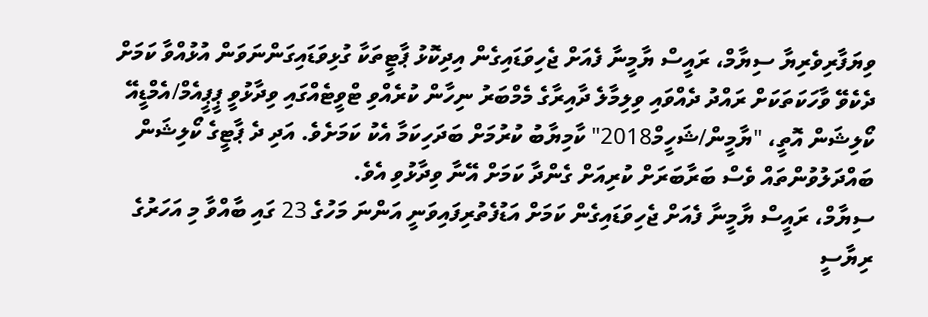ވިޔަފާރިވެރިޔާ ސިޔާމް، ރައީސް ޔާމީނާ ފެއަށް ޖެހިވަޑައިގެން އިދިކޮޅު ޕާޓީތަކާ ގުޅިވަޑައިގަންނަވަން އުޅުއްވާ ކަމަށް ދެކެވޭ ވާހަކަތަކަށް ރައްދު ދެއްވައި ވިލިމާލެ ދާއިރާގެ މެމްބަރު ނިހާން ކުރެއްވި ޓްވީޓެއްގައި ވިދާޅުވީ ޕީޕީއެމް/އެމްޑީއޭ ކޯލިޝަން އޮތީ، "ޔާމީން/ޝަހީމް2018" ކާމިޔާބު ކުރުމަށް ބަދަހިކަމާ އެކު ކަމަށެވެ. އަދި ދެ ޕާޓީގެ ކޯލިޝަން ބައްދަލުވުންތައް ވެސް ބަރާބަރަށް ކުރިއަށް ގެންދާ ކަމަށް އޭނާ ވިދާޅުވި އެވެ.
ސިޔާމް، ރައީސް ޔާމީނާ ފެއަށް ޖެހިވަޑައިގެން ކަމަށް އަޑުފެތުރިފައިވަނީ އަންނަ މަހުގެ 23 ގައި ބާއްވާ މި އަހަރުގެ ރިޔާސީ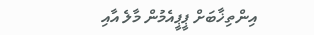އިންތިޚާބަށް ޕީޕީއެމުން މާލެ އާއި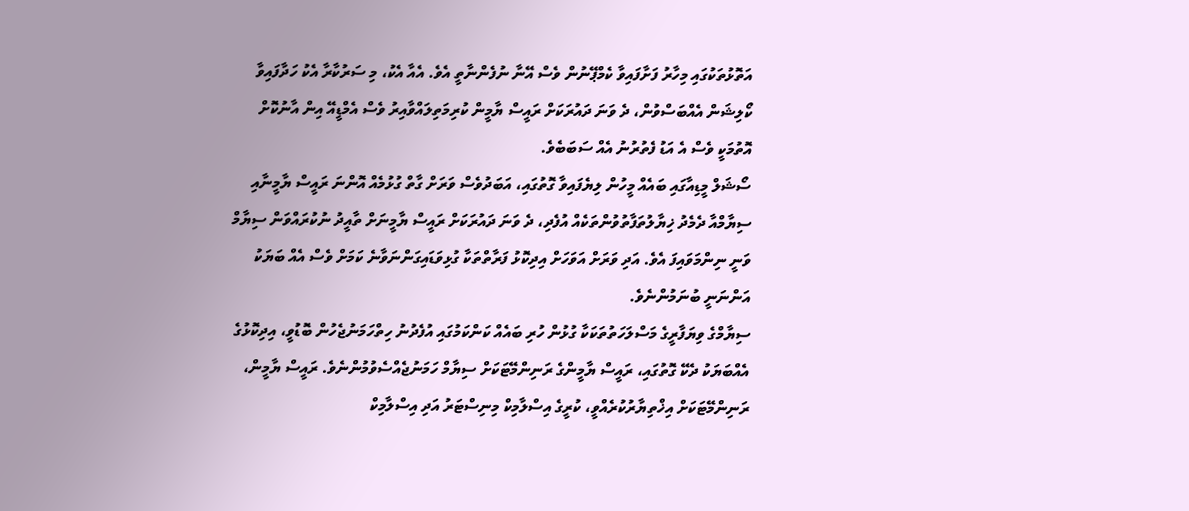އަތޮޅުތަކުގައި މިހާރު ފަށާފައިވާ ކެމްޕޭނުން ވެސް އޭނާ ނުފެންނާތީ އެވެ. އެއާ އެކު، މި ސަރުކާރާ އެކު ހަދާފައިވާ ކޯލިޝަން އެއްބަސްވުން، ދެ ވަނަ ދައުރަކަށް ރައީސް ޔާމީން ކުރިމަތިލައްވާއިރު ވެސް އެމްޑީއޭ އިން އާނުކޮށް އޮތުމަކީ ވެސް އެ އަޑު ފެތުރުނު އެއް ސަބަބެވެ.
ސޯޝަލް މީޑިއާގައި ބައެއް މީހުން ލިޔެފައިވާ ގޮތުގައި، އަބަދުވެސް ވަރަށް ގާތް ގުޅުމެއް އޮންނަ ރައީސް ޔާމީނާއި ސިޔާމްއާ ދެމެދު ޚިޔާލުތަފާތުވުންތަކެއް އުފެދި، ދެ ވަނަ ދައުރަކަށް ރައީސް ޔާމީނަށް ތާއީދު ނުކުރައްވަން ސިޔާމް ވަނީ ނިންމަވައިފަ އެވެ. އަދި ވަރަށް އަވަހަށް އިދިކޮޅު ފަރާތްތަކާ ގުޅިވަޑައިގަންނަވާނެ ކަމަށް ވެސް އެއް ބަޔަކު އަންނަނީ ބުނަމުންނެވެ.
ސިޔާމްގެ ވިޔަފާރީގެ މަސްލަހަތުތަކަކާ ގުޅުން ހުރި ބައެއް ކަންކަމުގައި އުފެދުނު ހިތްހަމަނުޖެހުން ބޮޑުވީ، އިދިކޮޅުގެ އެއްބަޔަކު ދެކޭ ގޮތުގައި، ރައީސް ޔާމީންގެ ރަނިންމޭޓަކަށް ސިޔާމް ހަމަނުޖެއްސެވުމުންނެވެ. ރައީސް ޔާމީން، ރަނިންމޭޓަކަށް އިޚްތިޔާރުކުރެއްވީ، ކުރީގެ އިސްލާމިކް މިނިސްޓަރު އަދި އިސްލާމިކް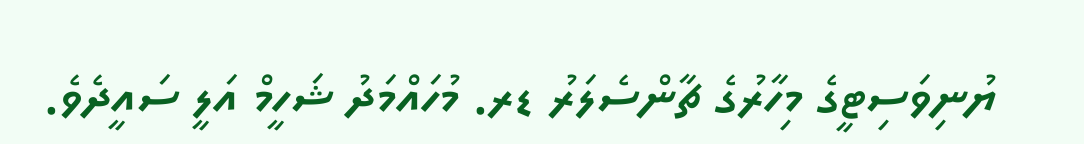ޔުނިވަސިޓީގެ މިހާރުގެ ޗާންސެލަރު ޑރ. މުހައްމަދު ޝަހީމް އަލީ ސައީދެވެ.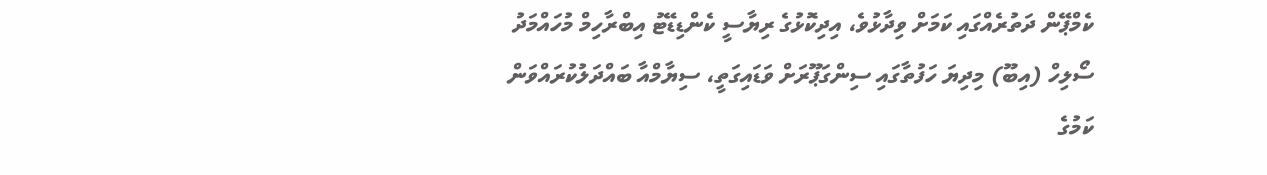ކެމްޕޭން ދަތުރެއްގައި ކަމަށް ވިދާޅުވެ، އިދިކޮޅުގެ ރިޔާސީ ކެންޑިޑޭޓު އިބްރާހިމް މުހައްމަދު ސޯލިހް (އިބޫ) މިދިޔަ ހަފުތާގައި ސިންގަޕޫރަށް ވަޑައިގަތީ، ސިޔާމްއާ ބައްދަލުކުރައްވަން ކަމުގެ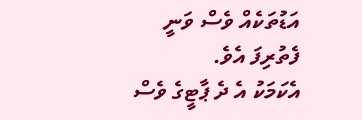އަޑުތަކެއް ވެސް ވަނީ ފެތުރިފަ އެވެ.
އެކަމަކު އެ ދެ ޕާޓީގެ ވެސް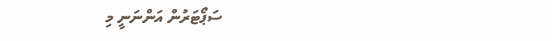ސަޕޯޓަރުން އަންނަނީ މި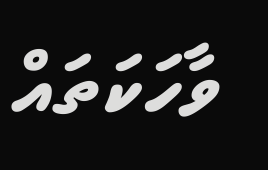ވާހަކަތައް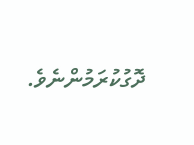ދޮގުކުރަމުންނެވެ.